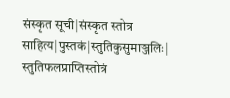संस्कृत सूची|संस्कृत स्तोत्र साहित्य|पुस्तकं|स्तुतिकुसुमाञ्जलिः| स्तुतिफलप्राप्तिस्तोत्रं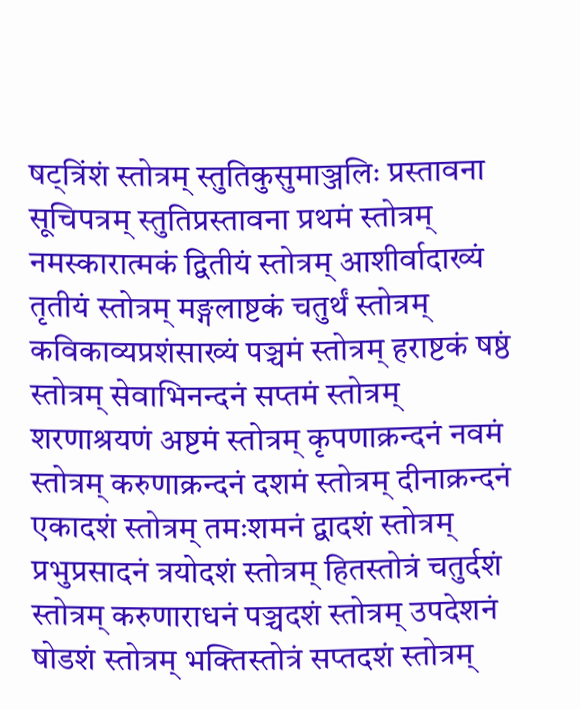षट्त्रिंशं स्तोत्रम् स्तुतिकुसुमाञ्जलिः प्रस्तावना सूचिपत्रम् स्तुतिप्रस्तावना प्रथमं स्तोत्रम् नमस्कारात्मकं द्वितीयं स्तोत्रम् आशीर्वादाख्यं तृतीयं स्तोत्रम् मङ्गलाष्टकं चतुर्थं स्तोत्रम् कविकाव्यप्रशंसाख्यं पञ्चमं स्तोत्रम् हराष्टकं षष्ठं स्तोत्रम् सेवाभिनन्दनं सप्तमं स्तोत्रम् शरणाश्रयणं अष्टमं स्तोत्रम् कृपणाक्रन्दनं नवमं स्तोत्रम् करुणाक्रन्दनं दशमं स्तोत्रम् दीनाक्रन्दनं एकादशं स्तोत्रम् तमःशमनं द्वादशं स्तोत्रम् प्रभुप्रसादनं त्रयोदशं स्तोत्रम् हितस्तोत्रं चतुर्दशं स्तोत्रम् करुणाराधनं पञ्चदशं स्तोत्रम् उपदेशनं षोडशं स्तोत्रम् भक्तिस्तोत्रं सप्तदशं स्तोत्रम्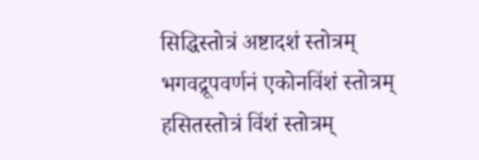सिद्धिस्तोत्रं अष्टादशं स्तोत्रम् भगवद्रूपवर्णनं एकोनविंशं स्तोत्रम् हसितस्तोत्रं विंशं स्तोत्रम्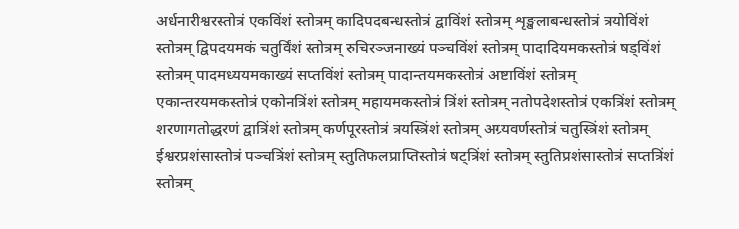अर्धनारीश्वरस्तोत्रं एकविंशं स्तोत्रम् कादिपदबन्धस्तोत्रं द्वाविंशं स्तोत्रम् शृङ्खलाबन्धस्तोत्रं त्रयोविंशं स्तोत्रम् द्विपदयमकं चतुर्विंशं स्तोत्रम् रुचिरञ्जनाख्यं पञ्चविंशं स्तोत्रम् पादादियमकस्तोत्रं षड्विंशं स्तोत्रम् पादमध्ययमकाख्यं सप्तविंशं स्तोत्रम् पादान्तयमकस्तोत्रं अष्टाविंशं स्तोत्रम् एकान्तरयमकस्तोत्रं एकोनत्रिंशं स्तोत्रम् महायमकस्तोत्रं त्रिंशं स्तोत्रम् नतोपदेशस्तोत्रं एकत्रिंशं स्तोत्रम् शरणागतोद्धरणं द्वात्रिंशं स्तोत्रम् कर्णपूरस्तोत्रं त्रयस्त्रिंशं स्तोत्रम् अग्र्यवर्णस्तोत्रं चतुस्त्रिंशं स्तोत्रम् ईश्वरप्रशंसास्तोत्रं पञ्चत्रिंशं स्तोत्रम् स्तुतिफलप्राप्तिस्तोत्रं षट्त्रिंशं स्तोत्रम् स्तुतिप्रशंसास्तोत्रं सप्तत्रिंशं स्तोत्रम्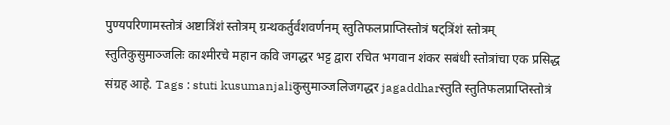पुण्यपरिणामस्तोत्रं अष्टात्रिंशं स्तोत्रम् ग्रन्थकर्तुर्वंशवर्णनम् स्तुतिफलप्राप्तिस्तोत्रं षट्त्रिंशं स्तोत्रम् स्तुतिकुसुमाञ्जलिः काश्मीरचे महान कवि जगद्धर भट्ट द्वारा रचित भगवान शंकर सबंधी स्तोत्रांचा एक प्रसिद्ध संग्रह आहे. Tags : stuti kusumanjaliकुसुमाञ्जलिजगद्धर jagaddharस्तुति स्तुतिफलप्राप्तिस्तोत्रं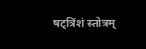षट्त्रिंशं स्तोत्रम्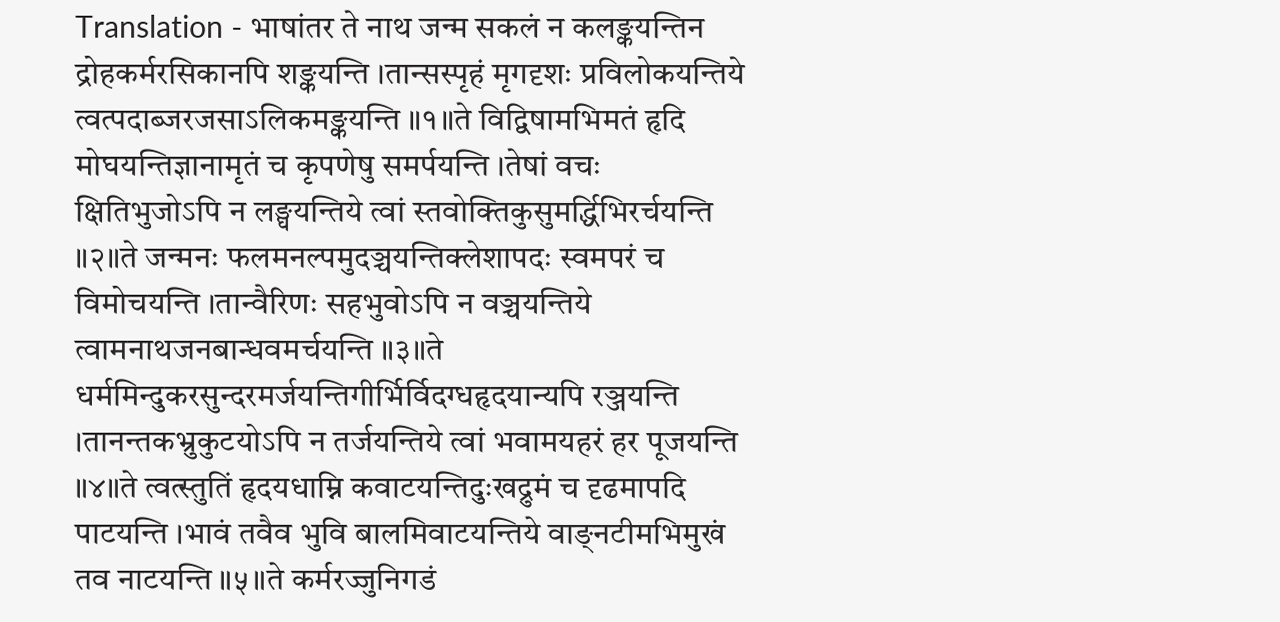Translation - भाषांतर ते नाथ जन्म सकलं न कलङ्कयन्तिन द्रोहकर्मरसिकानपि शङ्कयन्ति ।तान्सस्पृहं मृगदृशः प्रविलोकयन्तिये त्वत्पदाब्जरजसाऽलिकमङ्कयन्ति ॥१॥ते विद्विषामभिमतं हृदि मोघयन्तिज्ञानामृतं च कृपणेषु समर्पयन्ति ।तेषां वचः क्षितिभुजोऽपि न लङ्घयन्तिये त्वां स्तवोक्तिकुसुमर्द्धिभिरर्चयन्ति ॥२॥ते जन्मनः फलमनल्पमुदञ्चयन्तिक्लेशापदः स्वमपरं च विमोचयन्ति ।तान्वैरिणः सहभुवोऽपि न वञ्चयन्तिये त्वामनाथजनबान्धवमर्चयन्ति ॥३॥ते धर्ममिन्दुकरसुन्दरमर्जयन्तिगीर्भिर्विदग्धहृदयान्यपि रञ्जयन्ति ।तानन्तकभ्रुकुटयोऽपि न तर्जयन्तिये त्वां भवामयहरं हर पूजयन्ति ॥४॥ते त्वत्स्तुतिं हृदयधाम्नि कवाटयन्तिदुःखद्रुमं च दृढमापदि पाटयन्ति ।भावं तवैव भुवि बालमिवाटयन्तिये वाङ्नटीमभिमुखं तव नाटयन्ति ॥५॥ते कर्मरज्जुनिगडं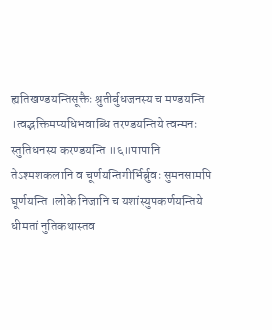ह्यतिखण्डयन्तिसूक्तैः श्रुतीर्बुधजनस्य च मण्डयन्ति ।त्वद्भक्तिमप्यधिभवाब्धि तरण्डयन्तिये त्वन्मनः स्तुतिधनस्य करण्डयन्ति ॥६॥पापानि तेऽश्मशकलानि व चूर्णयन्तिगीर्भिर्ब्रुवः सुमनसामपि घूर्णयन्ति ।लोके निजानि च यशांस्युपकर्णयन्तिये धीमतां नुतिकथास्तव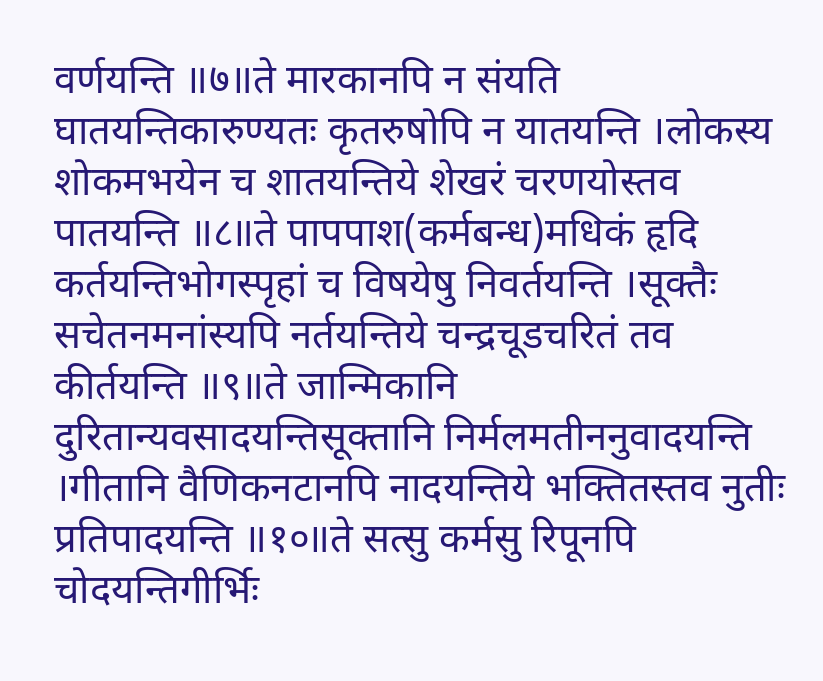वर्णयन्ति ॥७॥ते मारकानपि न संयति घातयन्तिकारुण्यतः कृतरुषोपि न यातयन्ति ।लोकस्य शोकमभयेन च शातयन्तिये शेखरं चरणयोस्तव पातयन्ति ॥८॥ते पापपाश(कर्मबन्ध)मधिकं हृदि कर्तयन्तिभोगस्पृहां च विषयेषु निवर्तयन्ति ।सूक्तैः सचेतनमनांस्यपि नर्तयन्तिये चन्द्रचूडचरितं तव कीर्तयन्ति ॥९॥ते जान्मिकानि दुरितान्यवसादयन्तिसूक्तानि निर्मलमतीननुवादयन्ति ।गीतानि वैणिकनटानपि नादयन्तिये भक्तितस्तव नुतीः प्रतिपादयन्ति ॥१०॥ते सत्सु कर्मसु रिपूनपि चोदयन्तिगीर्भिः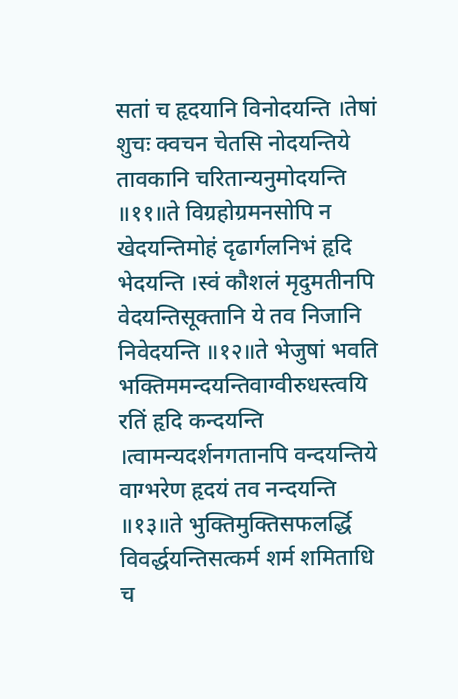सतां च हृदयानि विनोदयन्ति ।तेषां शुचः क्वचन चेतसि नोदयन्तिये तावकानि चरितान्यनुमोदयन्ति ॥११॥ते विग्रहोग्रमनसोपि न खेदयन्तिमोहं दृढार्गलनिभं हृदि भेदयन्ति ।स्वं कौशलं मृदुमतीनपि वेदयन्तिसूक्तानि ये तव निजानि निवेदयन्ति ॥१२॥ते भेजुषां भवति भक्तिममन्दयन्तिवाग्वीरुधस्त्वयि रतिं हृदि कन्दयन्ति ।त्वामन्यदर्शनगतानपि वन्दयन्तिये वाग्भरेण हृदयं तव नन्दयन्ति ॥१३॥ते भुक्तिमुक्तिसफलर्द्धि विवर्द्धयन्तिसत्कर्म शर्म शमिताधि च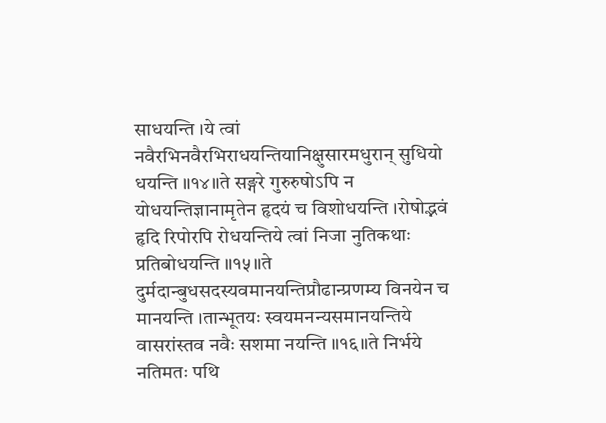साधयन्ति ।ये त्वां नवैरभिनवैरभिराधयन्तियानिक्षुसारमधुरान् सुधियो धयन्ति ॥१४॥ते सङ्गरे गुरुरुषोऽपि न योधयन्तिज्ञानामृतेन हृदयं च विशोधयन्ति ।रोषोद्भवं हृदि रिपोरपि रोधयन्तिये त्वां निजा नुतिकथाः प्रतिबोधयन्ति ॥१५॥ते दुर्मदान्बुधसदस्यवमानयन्तिप्रौढान्प्रणम्य विनयेन च मानयन्ति ।तान्भूतयः स्वयमनन्यसमानयन्तिये वासरांस्तव नवैः सशमा नयन्ति ॥१६॥ते निर्भये नतिमतः पथि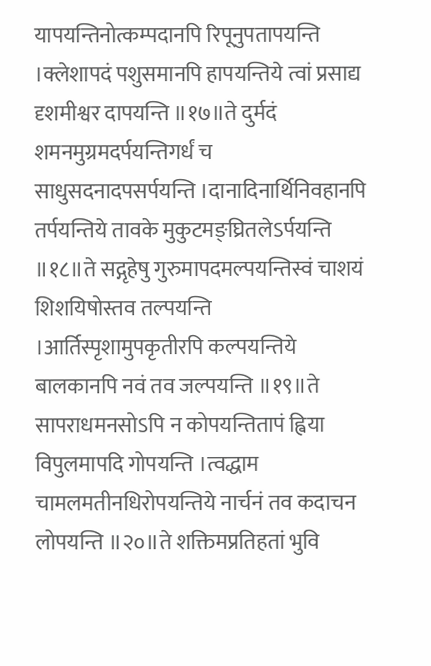यापयन्तिनोत्कम्पदानपि रिपूनुपतापयन्ति ।क्लेशापदं पशुसमानपि हापयन्तिये त्वां प्रसाद्य दृशमीश्वर दापयन्ति ॥१७॥ते दुर्मदं शमनमुग्रमदर्पयन्तिगर्धं च साधुसदनादपसर्पयन्ति ।दानादिनार्थिनिवहानपि तर्पयन्तिये तावके मुकुटमङ्घ्रितलेऽर्पयन्ति ॥१८॥ते सद्गृहेषु गुरुमापदमल्पयन्तिस्वं चाशयं शिशयिषोस्तव तल्पयन्ति ।आर्तिस्पृशामुपकृतीरपि कल्पयन्तिये बालकानपि नवं तव जल्पयन्ति ॥१९॥ते सापराधमनसोऽपि न कोपयन्तितापं ह्विया विपुलमापदि गोपयन्ति ।त्वद्धाम चामलमतीनधिरोपयन्तिये नार्चनं तव कदाचन लोपयन्ति ॥२०॥ते शक्तिमप्रतिहतां भुवि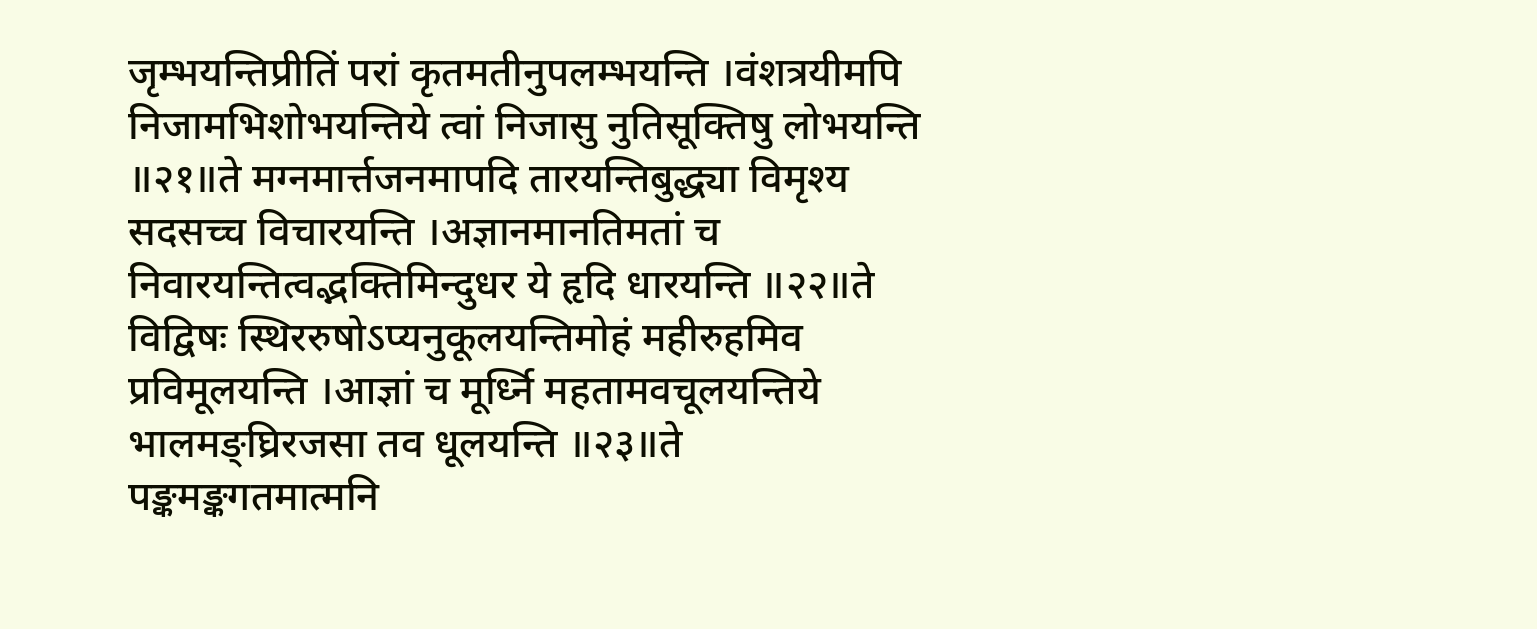जृम्भयन्तिप्रीतिं परां कृतमतीनुपलम्भयन्ति ।वंशत्रयीमपि निजामभिशोभयन्तिये त्वां निजासु नुतिसूक्तिषु लोभयन्ति ॥२१॥ते मग्नमार्त्तजनमापदि तारयन्तिबुद्ध्या विमृश्य सदसच्च विचारयन्ति ।अज्ञानमानतिमतां च निवारयन्तित्वद्भक्तिमिन्दुधर ये हृदि धारयन्ति ॥२२॥ते विद्विषः स्थिररुषोऽप्यनुकूलयन्तिमोहं महीरुहमिव प्रविमूलयन्ति ।आज्ञां च मूर्ध्नि महतामवचूलयन्तिये भालमङ्घ्रिरजसा तव धूलयन्ति ॥२३॥ते पङ्कमङ्कगतमात्मनि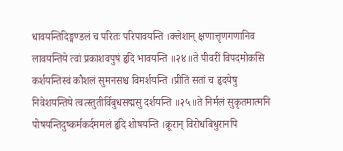धावयन्तिदिङ्मण्डलं च परितः परिपावयन्ति ।क्लेशान् क्षणात्तृणगणानिव लावयन्तिये त्वां प्रकाशवपुषं हृदि भावयन्ति ॥२४॥ते पीवरीं विपदमोकसि कर्शयन्तिस्वं कौशलं सुमनसश्च विमर्शयन्ति ।प्रीतिं सतां च हृदयेषु निवेशयन्तिये त्वत्स्तुतीर्विबुधसद्मसु दर्शयन्ति ॥२५॥ते निर्मलं सुकृतमात्मनि पोषयन्तिदुष्कर्मकर्दममलं हृदि शोषयन्ति ।क्रूरान् विरोधबिधुरानपि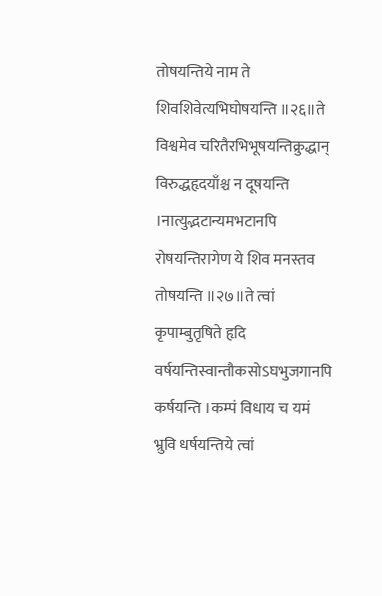तोषयन्तिये नाम ते शिवशिवेत्यभिघोषयन्ति ॥२६॥ते विश्वमेव चरितैरभिभूषयन्तिक्रुद्धान् विरुद्धहृदयाँश्च न दूषयन्ति ।नात्युद्भटान्यमभटानपि रोषयन्तिरागेण ये शिव मनस्तव तोषयन्ति ॥२७॥ते त्वां कृपाम्बुतृषिते हृदि वर्षयन्तिस्वान्तौकसोऽघभुजगानपि कर्षयन्ति ।कम्पं विधाय च यमं भ्रुवि धर्षयन्तिये त्वां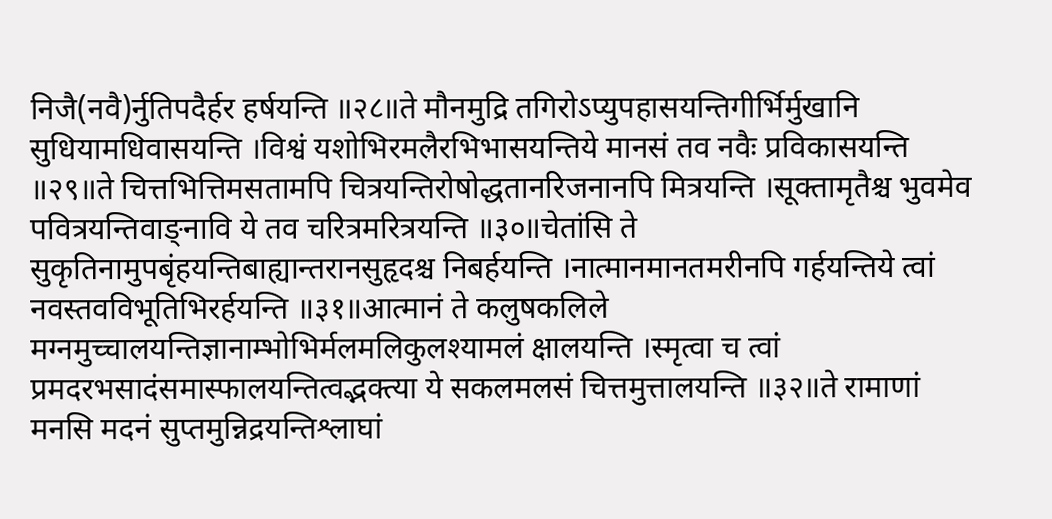निजै(नवै)र्नुतिपदैर्हर हर्षयन्ति ॥२८॥ते मौनमुद्रि तगिरोऽप्युपहासयन्तिगीर्भिर्मुखानि सुधियामधिवासयन्ति ।विश्वं यशोभिरमलैरभिभासयन्तिये मानसं तव नवैः प्रविकासयन्ति ॥२९॥ते चित्तभित्तिमसतामपि चित्रयन्तिरोषोद्धतानरिजनानपि मित्रयन्ति ।सूक्तामृतैश्च भुवमेव पवित्रयन्तिवाङ्नावि ये तव चरित्रमरित्रयन्ति ॥३०॥चेतांसि ते सुकृतिनामुपबृंहयन्तिबाह्यान्तरानसुहृदश्च निबर्हयन्ति ।नात्मानमानतमरीनपि गर्हयन्तिये त्वां नवस्तवविभूतिभिरर्हयन्ति ॥३१॥आत्मानं ते कलुषकलिले मग्नमुच्चालयन्तिज्ञानाम्भोभिर्मलमलिकुलश्यामलं क्षालयन्ति ।स्मृत्वा च त्वां प्रमदरभसादंसमास्फालयन्तित्वद्भक्त्या ये सकलमलसं चित्तमुत्तालयन्ति ॥३२॥ते रामाणां मनसि मदनं सुप्तमुन्निद्रयन्तिश्लाघां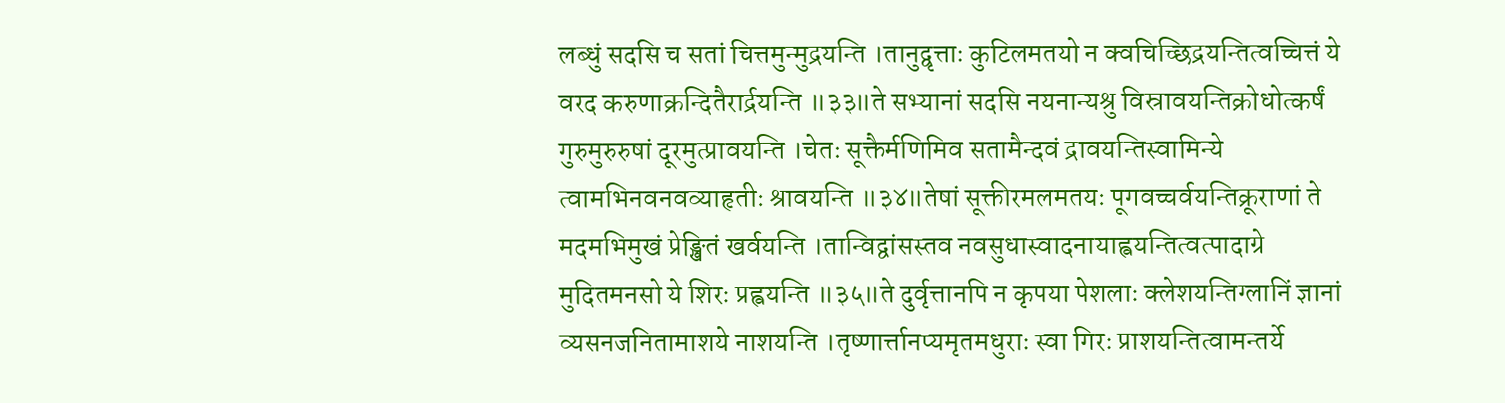लब्धुं सदसि च सतां चित्तमुन्मुद्रयन्ति ।तानुद्वृत्ताः कुटिलमतयो न क्वचिच्छिद्रयन्तित्वच्चित्तं ये वरद करुणाक्रन्दितैरार्द्रयन्ति ॥३३॥ते सभ्यानां सदसि नयनान्यश्रु विस्रावयन्तिक्रोधोत्कर्षं गुरुमुरुरुषां दूरमुत्प्रावयन्ति ।चेतः सूक्तैर्मणिमिव सतामैन्दवं द्रावयन्तिस्वामिन्ये त्वामभिनवनवव्याहृतीः श्रावयन्ति ॥३४॥तेषां सूक्तीरमलमतयः पूगवच्चर्वयन्तिक्रूराणां ते मदमभिमुखं प्रेङ्खितं खर्वयन्ति ।तान्विद्वांसस्तव नवसुधास्वादनायाह्वयन्तित्वत्पादाग्रे मुदितमनसो ये शिरः प्रह्वयन्ति ॥३५॥ते दुर्वृत्तानपि न कृपया पेशलाः क्लेशयन्तिग्लानिं ज्ञानां व्यसनजनितामाशये नाशयन्ति ।तृष्णार्त्तानप्यमृतमधुराः स्वा गिरः प्राशयन्तित्वामन्तर्ये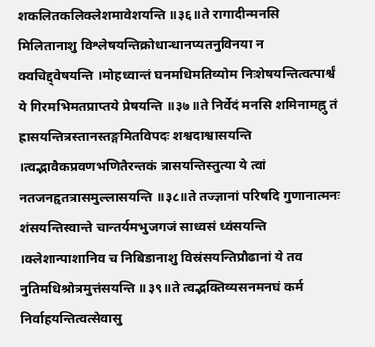शकलितकलिक्लेशमावेशयन्ति ॥३६॥ते रागादीन्मनसि मिलितानाशु विश्लेषयन्तिक्रोधान्धानप्यतनुविनया न क्वचिद्द्वेषयन्ति ।मोहध्वान्तं घनमधिमतिव्योम निःशेषयन्तित्वत्पार्श्वं ये गिरमभिमतप्राप्तये प्रेषयन्ति ॥३७॥ते निर्वेदं मनसि शमिनामह्नु तं ह्रासयन्तित्रस्तानस्तङ्गमितविपदः शश्वदाश्वासयन्ति ।त्वद्भावैकप्रवणभणितैरन्तकं त्रासयन्तिस्तुत्या ये त्वां नतजनहृतत्रासमुल्लासयन्ति ॥३८॥ते तज्ज्ञानां परिषदि गुणानात्मनः शंसयन्तिस्वान्ते चान्तर्यमभुजगजं साध्वसं ध्वंसयन्ति ।क्लेशान्पाशानिव च निबिडानाशु विस्रंसयन्तिप्रौढानां ये तव नुतिमधिश्रोत्रमुत्तंसयन्ति ॥३९॥ते त्वद्भक्तिव्यसनमनघं कर्म निर्वाहयन्तित्वत्सेवासु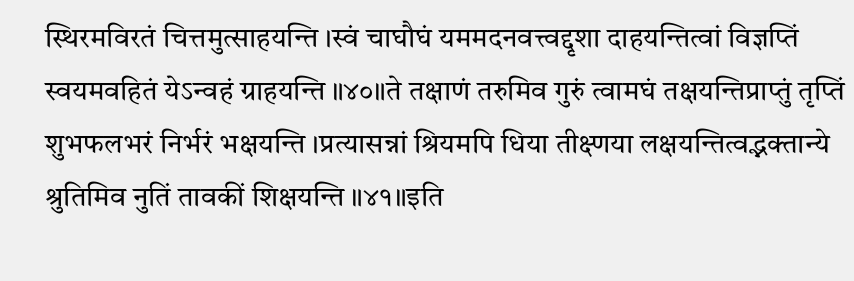स्थिरमविरतं चित्तमुत्साहयन्ति ।स्वं चाघौघं यममदनवत्त्वद्दृशा दाहयन्तित्वां विज्ञप्तिं स्वयमवहितं येऽन्वहं ग्राहयन्ति ॥४०॥ते तक्षाणं तरुमिव गुरुं त्वामघं तक्षयन्तिप्राप्तुं तृप्तिं शुभफलभरं निर्भरं भक्षयन्ति ।प्रत्यासन्नां श्रियमपि धिया तीक्ष्णया लक्षयन्तित्वद्भक्तान्ये श्रुतिमिव नुतिं तावकीं शिक्षयन्ति ॥४१॥इति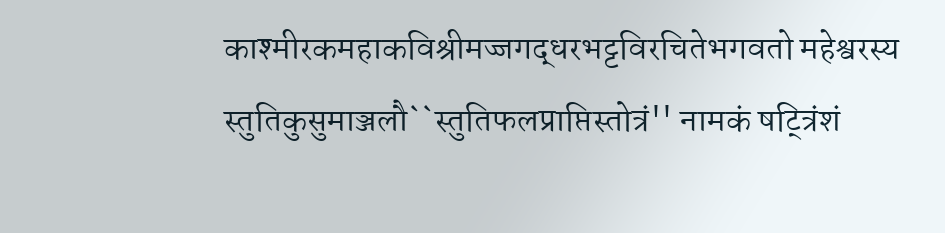काश्मीरकमहाकविश्रीमज्जगद्धरभट्टविरचितेभगवतो महेश्वरस्य स्तुतिकुसुमाञ्जलौ``स्तुतिफलप्राप्तिस्तोत्रं'' नामकं षट्त्रिंशं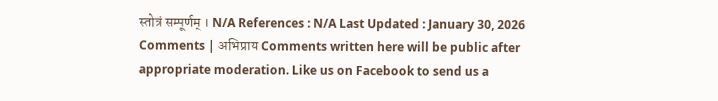स्तोत्रं सम्पूर्णम् । N/A References : N/A Last Updated : January 30, 2026 Comments | अभिप्राय Comments written here will be public after appropriate moderation. Like us on Facebook to send us a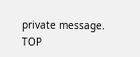private message. TOP